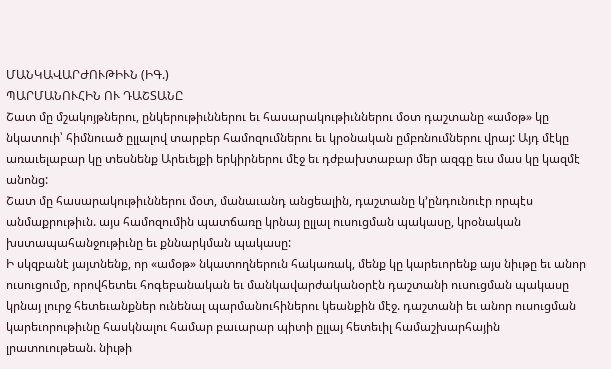ՄԱՆԿԱՎԱՐԺՈՒԹԻՒՆ (ԻԳ.)
ՊԱՐՄԱՆՈՒՀԻՆ ՈՒ ԴԱՇՏԱՆԸ
Շատ մը մշակոյթներու, ընկերութիւններու եւ հասարակութիւններու մօտ դաշտանը «ամօթ» կը նկատուի՝ հիմնուած ըլլալով տարբեր համոզումներու եւ կրօնական ըմբռնումներու վրայ: Այդ մէկը առաւելաբար կը տեսնենք Արեւելքի երկիրներու մէջ եւ դժբախտաբար մեր ազգը եւս մաս կը կազմէ անոնց:
Շատ մը հասարակութիւններու մօտ, մանաւանդ անցեալին, դաշտանը կ՚ընդունուէր որպէս անմաքրութիւն. այս համոզումին պատճառը կրնայ ըլլալ ուսուցման պակասը, կրօնական խստապահանջութիւնը եւ քննարկման պակասը:
Ի սկզբանէ յայտնենք, որ «ամօթ» նկատողներուն հակառակ, մենք կը կարեւորենք այս նիւթը եւ անոր ուսուցումը, որովհետեւ հոգեբանական եւ մանկավարժականօրէն դաշտանի ուսուցման պակասը կրնայ լուրջ հետեւանքներ ունենալ պարմանուհիներու կեանքին մէջ. դաշտանի եւ անոր ուսուցման կարեւորութիւնը հասկնալու համար բաւարար պիտի ըլլայ հետեւիլ համաշխարհային լրատուութեան. նիւթի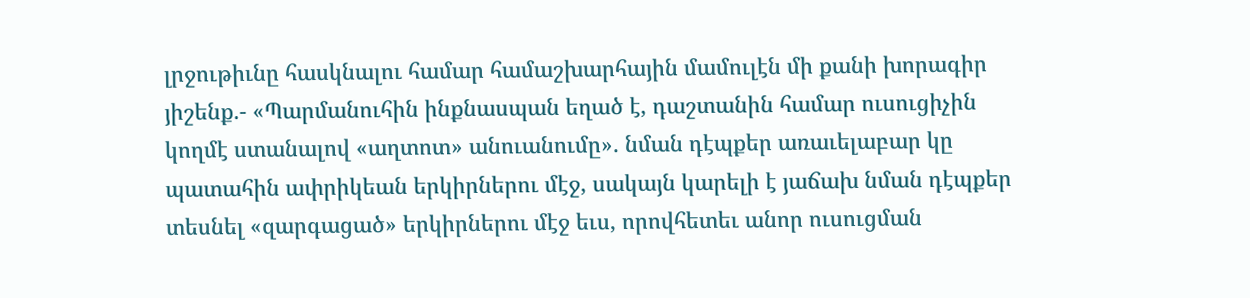լրջութիւնը հասկնալու համար համաշխարհային մամուլէն մի քանի խորագիր յիշենք.- «Պարմանուհին ինքնասպան եղած է, դաշտանին համար ուսուցիչին կողմէ ստանալով «աղտոտ» անուանումը». նման դէպքեր առաւելաբար կը պատահին ափրիկեան երկիրներու մէջ, սակայն կարելի է յաճախ նման դէպքեր տեսնել «զարգացած» երկիրներու մէջ եւս, որովհետեւ անոր ուսուցման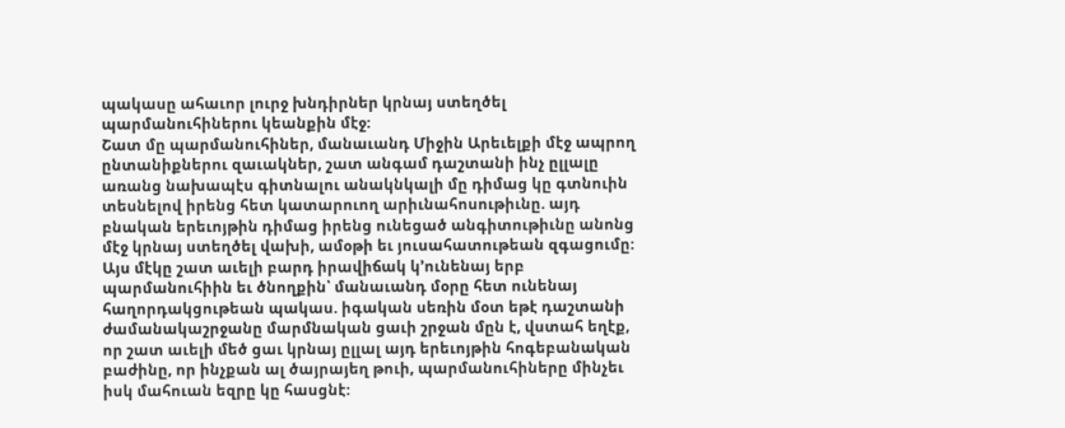պակասը ահաւոր լուրջ խնդիրներ կրնայ ստեղծել պարմանուհիներու կեանքին մէջ:
Շատ մը պարմանուհիներ, մանաւանդ Միջին Արեւելքի մէջ ապրող ընտանիքներու զաւակներ, շատ անգամ դաշտանի ինչ ըլլալը առանց նախապէս գիտնալու անակնկալի մը դիմաց կը գտնուին տեսնելով իրենց հետ կատարուող արիւնահոսութիւնը. այդ բնական երեւոյթին դիմաց իրենց ունեցած անգիտութիւնը անոնց մէջ կրնայ ստեղծել վախի, ամօթի եւ յուսահատութեան զգացումը: Այս մէկը շատ աւելի բարդ իրավիճակ կ՚ունենայ երբ պարմանուհիին եւ ծնողքին՝ մանաւանդ մօրը հետ ունենայ հաղորդակցութեան պակաս. իգական սեռին մօտ եթէ դաշտանի ժամանակաշրջանը մարմնական ցաւի շրջան մըն է, վստահ եղէք, որ շատ աւելի մեծ ցաւ կրնայ ըլլալ այդ երեւոյթին հոգեբանական բաժինը, որ ինչքան ալ ծայրայեղ թուի, պարմանուհիները մինչեւ իսկ մահուան եզրը կը հասցնէ: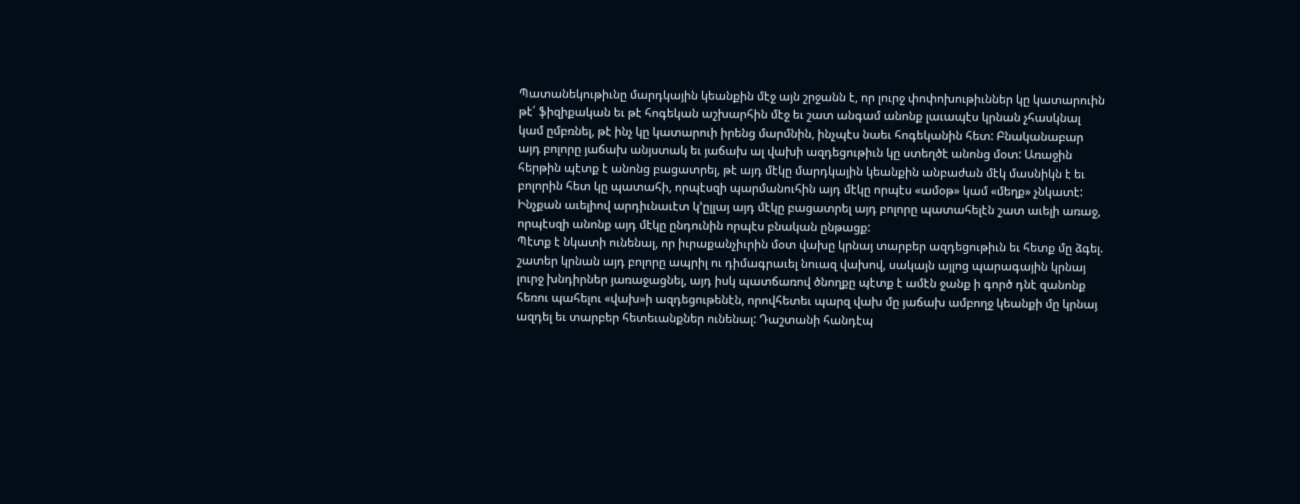Պատանեկութիւնը մարդկային կեանքին մէջ այն շրջանն է, որ լուրջ փոփոխութիւններ կը կատարուին թէ՛ ֆիզիքական եւ թէ հոգեկան աշխարհին մէջ եւ շատ անգամ անոնք լաւապէս կրնան չհասկնալ կամ ըմբռնել, թէ ինչ կը կատարուի իրենց մարմնին, ինչպէս նաեւ հոգեկանին հետ: Բնականաբար այդ բոլորը յաճախ անյստակ եւ յաճախ ալ վախի ազդեցութիւն կը ստեղծէ անոնց մօտ: Առաջին հերթին պէտք է անոնց բացատրել, թէ այդ մէկը մարդկային կեանքին անբաժան մէկ մասնիկն է եւ բոլորին հետ կը պատահի, որպէսզի պարմանուհին այդ մէկը որպէս «ամօթ» կամ «մեղք» չնկատէ: Ինչքան աւելիով արդիւնաւէտ կ՚ըլլայ այդ մէկը բացատրել այդ բոլորը պատահելէն շատ աւելի առաջ, որպէսզի անոնք այդ մէկը ընդունին որպէս բնական ընթացք:
Պէտք է նկատի ունենալ, որ իւրաքանչիւրին մօտ վախը կրնայ տարբեր ազդեցութիւն եւ հետք մը ձգել. շատեր կրնան այդ բոլորը ապրիլ ու դիմագրաւել նուազ վախով, սակայն այլոց պարագային կրնայ լուրջ խնդիրներ յառաջացնել, այդ իսկ պատճառով ծնողքը պէտք է ամէն ջանք ի գործ դնէ զանոնք հեռու պահելու «վախ»ի ազդեցութենէն, որովհետեւ պարզ վախ մը յաճախ ամբողջ կեանքի մը կրնայ ազդել եւ տարբեր հետեւանքներ ունենալ: Դաշտանի հանդէպ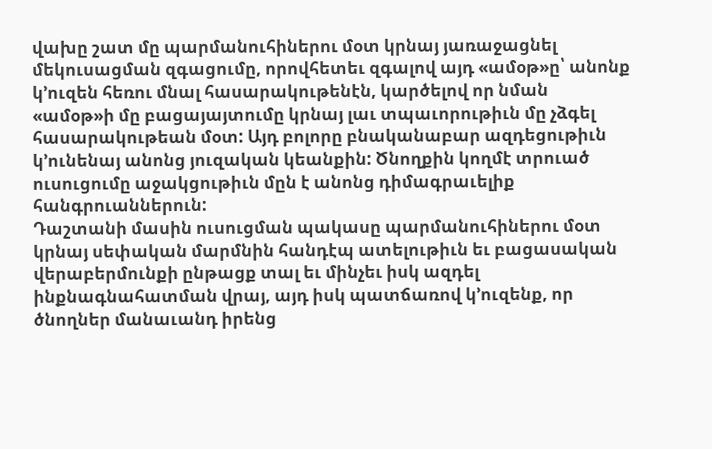վախը շատ մը պարմանուհիներու մօտ կրնայ յառաջացնել մեկուսացման զգացումը, որովհետեւ զգալով այդ «ամօթ»ը՝ անոնք կ՚ուզեն հեռու մնալ հասարակութենէն, կարծելով որ նման «ամօթ»ի մը բացայայտումը կրնայ լաւ տպաւորութիւն մը չձգել հասարակութեան մօտ: Այդ բոլորը բնականաբար ազդեցութիւն կ՚ունենայ անոնց յուզական կեանքին: Ծնողքին կողմէ տրուած ուսուցումը աջակցութիւն մըն է անոնց դիմագրաւելիք հանգրուաններուն:
Դաշտանի մասին ուսուցման պակասը պարմանուհիներու մօտ կրնայ սեփական մարմնին հանդէպ ատելութիւն եւ բացասական վերաբերմունքի ընթացք տալ եւ մինչեւ իսկ ազդել ինքնագնահատման վրայ, այդ իսկ պատճառով կ՚ուզենք, որ ծնողներ մանաւանդ իրենց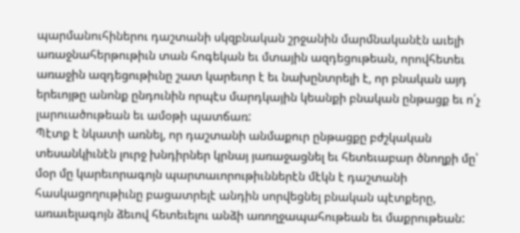պարմանուհիներու դաշտանի սկզբնական շրջանին մարմնականէն աւելի առաջնահերթութիւն տան հոգեկան եւ մտային ազդեցութեան, որովհետեւ առաջին ազդեցութիւնը շատ կարեւոր է եւ նախընտրելի է, որ բնական այդ երեւոյթը անոնք ընդունին որպէս մարդկային կեանքի բնական ընթացք եւ ո՛չ լարուածութեան եւ ամօթի պատճառ:
Պէտք է նկատի առնել, որ դաշտանի անմաքուր ընթացքը բժշկական տեսանկիւնէն լուրջ խնդիրներ կրնայ յառաջացնել եւ հետեւաբար ծնողքի մը՝ մօր մը կարեւորագոյն պարտաւորութիւններէն մէկն է դաշտանի հասկացողութիւնը բացատրելէ անդին սորվեցնել բնական պէտքերը, առաւելագոյն ձեւով հետեւելու անձի առողջապահութեան եւ մաքրութեան: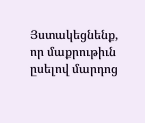Յստակեցնենք, որ մաքրութիւն ըսելով մարդոց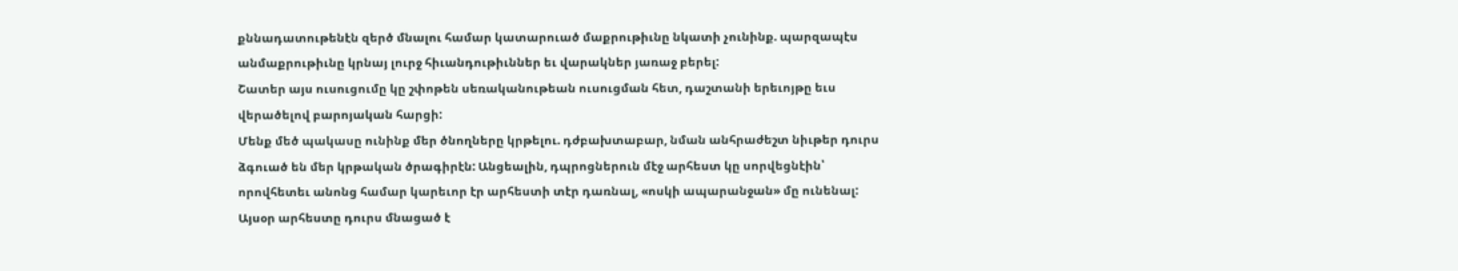քննադատութենէն զերծ մնալու համար կատարուած մաքրութիւնը նկատի չունինք. պարզապէս անմաքրութիւնը կրնայ լուրջ հիւանդութիւններ եւ վարակներ յառաջ բերել:
Շատեր այս ուսուցումը կը շփոթեն սեռականութեան ուսուցման հետ, դաշտանի երեւոյթը եւս վերածելով բարոյական հարցի:
Մենք մեծ պակասը ունինք մեր ծնողները կրթելու. դժբախտաբար, նման անհրաժեշտ նիւթեր դուրս ձգուած են մեր կրթական ծրագիրէն: Անցեալին, դպրոցներուն մէջ արհեստ կը սորվեցնէին՝ որովհետեւ անոնց համար կարեւոր էր արհեստի տէր դառնալ, «ոսկի ապարանջան» մը ունենալ: Այսօր արհեստը դուրս մնացած է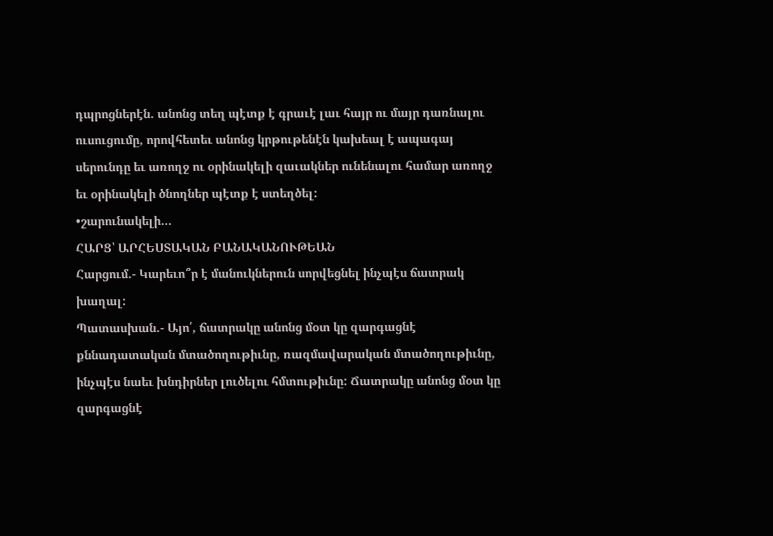դպրոցներէն. անոնց տեղ պէտք է գրաւէ լաւ հայր ու մայր դառնալու ուսուցումը, որովհետեւ անոնց կրթութենէն կախեալ է ապագայ սերունդը եւ առողջ ու օրինակելի զաւակներ ունենալու համար առողջ եւ օրինակելի ծնողներ պէտք է ստեղծել:
•շարունակելի…
ՀԱՐՑ՝ ԱՐՀԵՍՏԱԿԱՆ ԲԱՆԱԿԱՆՈՒԹԵԱՆ
Հարցում.- Կարեւո՞ր է մանուկներուն սորվեցնել ինչպէս ճատրակ խաղալ:
Պատասխան.- Այո՛, ճատրակը անոնց մօտ կը զարգացնէ քննադատական մտածողութիւնը, ռազմավարական մտածողութիւնը, ինչպէս նաեւ խնդիրներ լուծելու հմտութիւնը: Ճատրակը անոնց մօտ կը զարգացնէ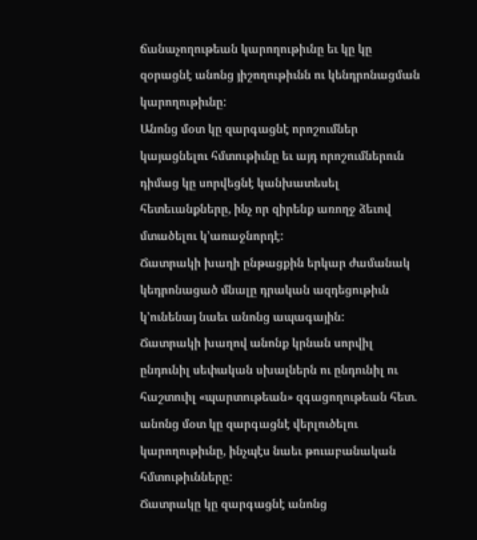ճանաչողութեան կարողութիւնը եւ կը կը զօրացնէ անոնց յիշողութիւնն ու կենդրոնացման կարողութիւնը:
Անոնց մօտ կը զարգացնէ որոշումներ կայացնելու հմտութիւնը եւ այդ որոշումներուն դիմաց կը սորվեցնէ կանխատեսել հետեւանքները, ինչ որ զիրենք առողջ ձեւով մտածելու կ՚առաջնորդէ:
Ճատրակի խաղի ընթացքին երկար ժամանակ կեդրոնացած մնալը դրական ազդեցութիւն կ՚ունենայ նաեւ անոնց ապագային:
Ճատրակի խաղով անոնք կրնան սորվիլ ընդունիլ սեփական սխալներն ու ընդունիլ ու հաշտուիլ «պարտութեան» զգացողութեան հետ. անոնց մօտ կը զարգացնէ վերլուծելու կարողութիւնը, ինչպէս նաեւ թուաբանական հմտութիւնները:
Ճատրակը կը զարգացնէ անոնց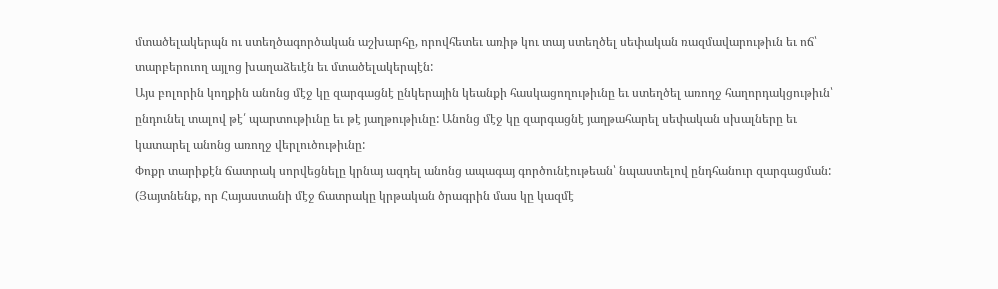մտածելակերպն ու ստեղծագործական աշխարհը, որովհետեւ առիթ կու տայ ստեղծել սեփական ռազմավարութիւն եւ ոճ՝ տարբերուող այլոց խաղաձեւէն եւ մտածելակերպէն:
Այս բոլորին կողքին անոնց մէջ կը զարգացնէ ընկերային կեանքի հասկացողութիւնը եւ ստեղծել առողջ հաղորդակցութիւն՝ ընդունել տալով թէ՛ պարտութիւնը եւ թէ յաղթութիւնը: Անոնց մէջ կը զարգացնէ յաղթահարել սեփական սխալները եւ կատարել անոնց առողջ վերլուծութիւնը:
Փոքր տարիքէն ճատրակ սորվեցնելը կրնայ ազդել անոնց ապագայ գործունէութեան՝ նպաստելով ընդհանուր զարգացման:
(Յայտնենք, որ Հայաստանի մէջ ճատրակը կրթական ծրագրին մաս կը կազմէ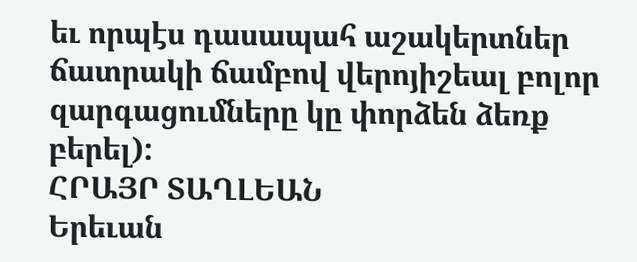եւ որպէս դասապահ աշակերտներ ճատրակի ճամբով վերոյիշեալ բոլոր զարգացումները կը փորձեն ձեռք բերել):
ՀՐԱՅՐ ՏԱՂԼԵԱՆ
Երեւան